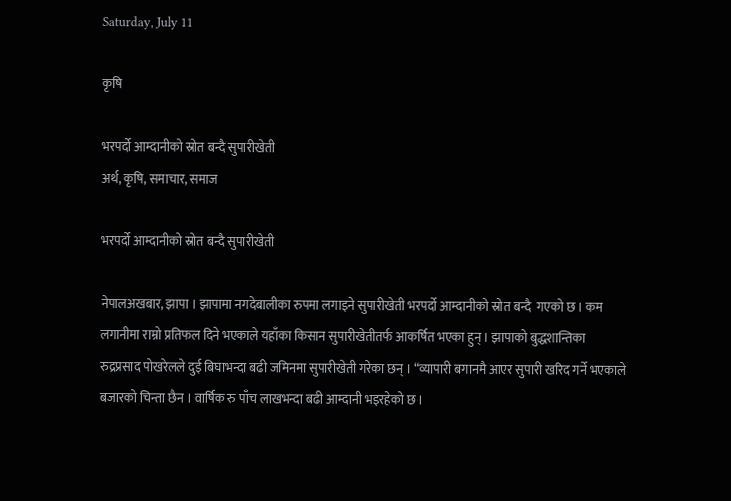Saturday, July 11

कृषि

भरपर्दो आम्दानीको स्रोत बन्दै सुपारीखेती
अर्थ, कृषि, समाचार, समाज

भरपर्दो आम्दानीको स्रोत बन्दै सुपारीखेती

नेपालअखबार, झापा । झापामा नगदेबालीका रुपमा लगाइने सुपारीखेती भरपर्दो आम्दानीको स्रोत बन्दै  गएको छ । कम लगानीमा राम्रो प्रतिफल दिने भएकाले यहाँका किसान सुपारीखेतीतर्फ आकर्षित भएका हुन् । झापाको बुद्धशान्तिका रुद्रप्रसाद पोखरेलले दुई बिघाभन्दा बढी जमिनमा सुपारीखेती गरेका छन् । “व्यापारी बगानमै आएर सुपारी खरिद गर्ने भएकाले बजारको चिन्ता छैन । वार्षिक रु पाँच लाखभन्दा बढी आम्दानी भइरहेको छ ।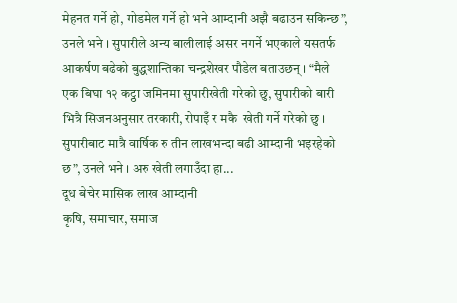मेहनत गर्ने हो, गोडमेल गर्ने हो भने आम्दानी अझै बढाउन सकिन्छ”, उनले भने । सुपारीले अन्य बालीलाई असर नगर्ने भएकाले यसतर्फ आकर्षण बढेको बुद्धशान्तिका चन्द्रशेखर पौडेल बताउछन् । “मैले एक बिघा १२ कट्ठा जमिनमा सुपारीखेती गरेको छु, सुपारीको बारी भित्रै सिजनअनुसार तरकारी, रोपाइँ र मकै  खेती गर्ने गरेको छु । सुपारीबाट मात्रै वार्षिक रु तीन लाखभन्दा बढी आम्दानी भइरहेको छ”, उनले भने । अरु खेती लगाउँदा हा...
दूध बेचेर मासिक लाख आम्दानी
कृषि, समाचार, समाज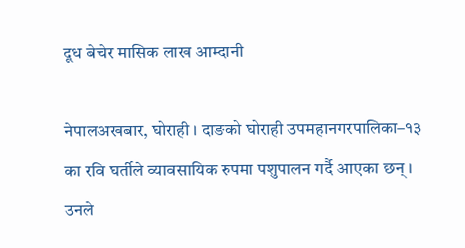दूध बेचेर मासिक लाख आम्दानी

नेपालअखबार, घोराही । दाङको घोराही उपमहानगरपालिका–१३ का रवि घर्तीले व्यावसायिक रुपमा पशुपालन गर्दै आएका छन् । उनले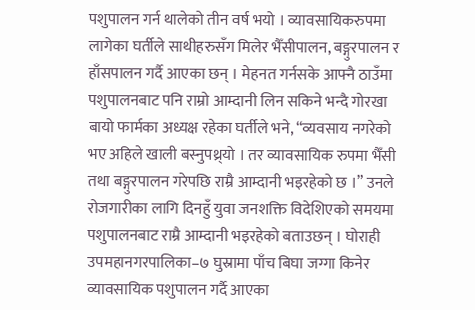पशुपालन गर्न थालेको तीन वर्ष भयो । व्यावसायिकरुपमा लागेका घर्तीले साथीहरुसँग मिलेर भैँसीपालन, बङ्गुरपालन र हाँसपालन गर्दै आएका छन् । मेहनत गर्नसके आफ्नै ठाउँमा पशुपालनबाट पनि राम्रो आम्दानी लिन सकिने भन्दै गोरखा बायो फार्मका अध्यक्ष रहेका घर्तीले भने, “व्यवसाय नगरेको भए अहिले खाली बस्नुपथ्र्यो । तर व्यावसायिक रुपमा भैँसी तथा बङ्गुरपालन गरेपछि राम्रै आम्दानी भइरहेको छ ।” उनले रोजगारीका लागि दिनहुँ युवा जनशक्ति विदेशिएको समयमा पशुपालनबाट राम्रै आम्दानी भइरहेको बताउछन् । घोराही उपमहानगरपालिका–७ घुस्रामा पाँच बिघा जग्गा किनेर व्यावसायिक पशुपालन गर्दै आएका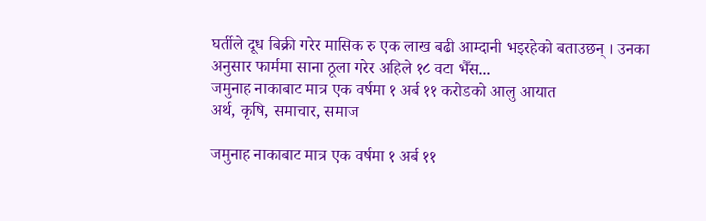घर्तीले दूध बिक्री गरेर मासिक रु एक लाख बढी आम्दानी भइरहेको बताउछन् । उनका अनुसार फार्ममा साना ठूला गरेर अहिले १८ वटा भैँस...
जमुनाह नाकाबाट मात्र एक वर्षमा १ अर्ब ११ करोडको आलु आयात
अर्थ, कृषि, समाचार, समाज

जमुनाह नाकाबाट मात्र एक वर्षमा १ अर्ब ११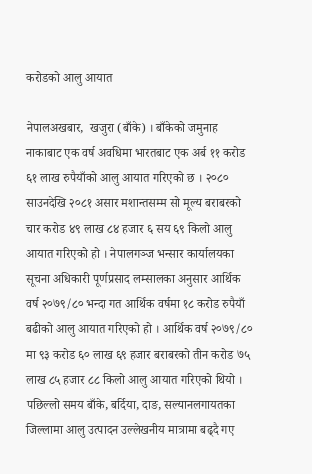करोडको आलु आयात

नेपालअखबार,  खजुरा (बाँके) । बाँकेको जमुनाह नाकाबाट एक वर्ष अवधिमा भारतबाट एक अर्ब ११ करोड ६१ लाख रुपैयाँको आलु आयात गरिएको छ । २०८० साउनदेखि २०८१ असार मशान्तसम्म सो मूल्य बराबरको चार करोड ४९ लाख ८४ हजार ६ सय ६९ किलो आलु आयात गरिएको हो । नेपालगञ्ज भन्सार कार्यालयका सूचना अधिकारी पूर्णप्रसाद लम्सालका अनुसार आर्थिक वर्ष २०७९/८० भन्दा गत आर्थिक वर्षमा १८ करोड रुपैयाँ बढीको आलु आयात गरिएको हो । आर्थिक वर्ष २०७९/८० मा ९३ करोड ६० लाख ६९ हजार बराबरको तीन करोड ७५ लाख ८५ हजार ८८ किलो आलु आयात गरिएको थियो । पछिल्लो समय बाँके, बर्दिया, दाङ, सल्यानलगायतका जिल्लामा आलु उत्पादन उल्लेखनीय मात्रामा बढ्दै गए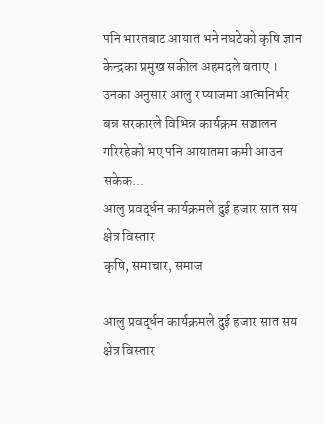पनि भारतबाट आयात भने नघटेको कृषि ज्ञान केन्द्रका प्रमुख सकील अहमदले बताए । उनका अनुसार आलु र प्याजमा आत्मनिर्भर बन्न सरकारले विभिन्न कार्यक्रम सञ्चालन गरिरहेको भए पनि आयातमा कमी आउन सकेक...
आलु प्रवर्द्धन कार्यक्रमले दुई हजार सात सय क्षेत्र विस्तार
कृषि, समाचार, समाज

आलु प्रवर्द्धन कार्यक्रमले दुई हजार सात सय क्षेत्र विस्तार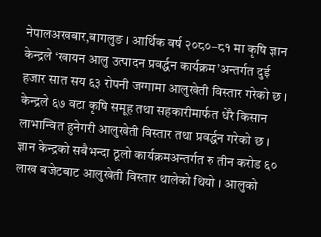नेपालअखबार,बागलुङ । आर्थिक वर्ष २०८०–८१ मा कृषि ज्ञान केन्द्रले ‘खायन आलु उत्पादन प्रवर्द्धन कार्यक्रम’अन्तर्गत दुई हजार सात सय ६३ रोपनी जग्गामा आलुखेती विस्तार गरेको छ । केन्द्रले ६७ वटा कृषि समूह तथा सहकारीमार्फत धेरै किसान लाभान्वित हुनेगरी आलुखेती विस्तार तथा प्रवर्द्धन गरेको छ । ज्ञान केन्द्रको सबैभन्दा ठूलो कार्यक्रमअन्तर्गत रु तीन करोड ६० लाख बजेटबाट आलुखेती विस्तार थालेको थियो । आलुको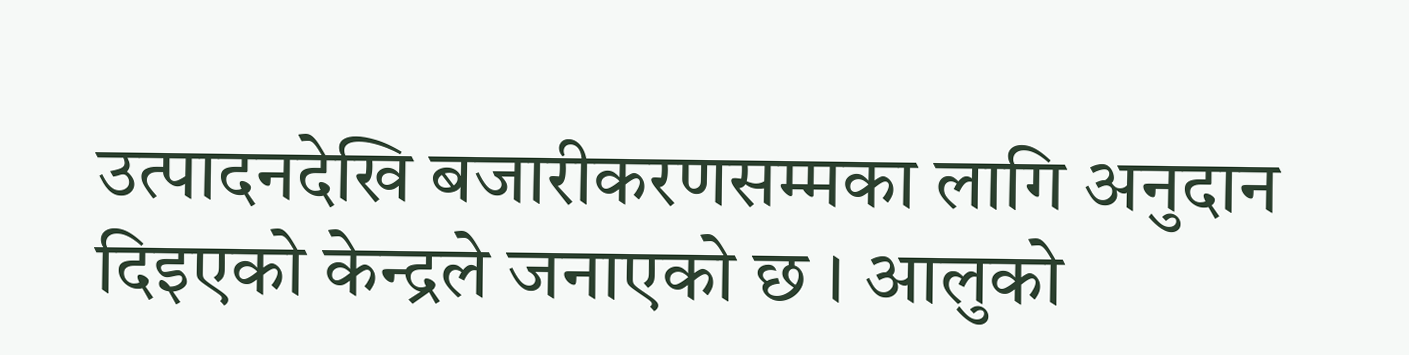उत्पादनदेखि बजारीकरणसम्मका लागि अनुदान दिइएको केन्द्रले जनाएको छ । आलुको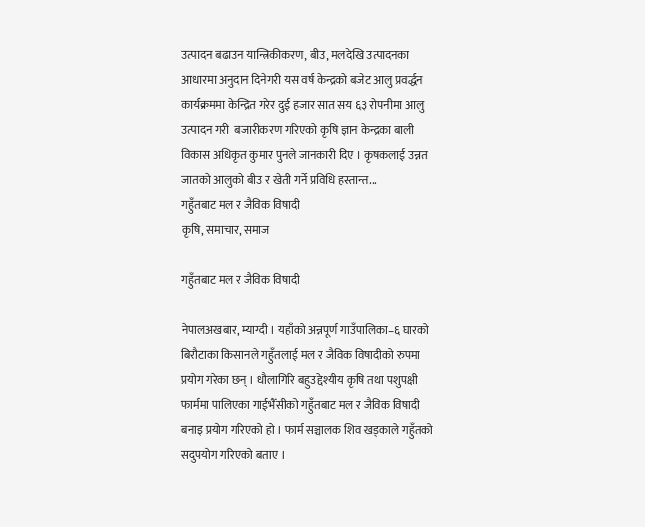उत्पादन बढाउन यान्त्रिकीकरण, बीउ, मलदेखि उत्पादनका आधारमा अनुदान दिनेगरी यस वर्ष केन्द्रको बजेट आलु प्रवर्द्धन कार्यक्रममा केन्द्रित गरेर दुई हजार सात सय ६३ रोपनीमा आलु उत्पादन गरी  बजारीकरण गरिएको कृषि ज्ञान केन्द्रका बाली विकास अधिकृत कुमार पुनले जानकारी दिए । कृषकलाई उन्नत जातको आलुको बीउ र खेती गर्ने प्रविधि हस्तान्त...
गहुँतबाट मल र जैविक विषादी
कृषि, समाचार, समाज

गहुँतबाट मल र जैविक विषादी

नेपालअखबार, म्याग्दी । यहाँको अन्नपूर्ण गाउँपालिका–६ घारको बिरौटाका किसानले गहुँतलाई मल र जैविक विषादीको रुपमा प्रयोग गरेका छन् । धौलागिरि बहुउद्देश्यीय कृषि तथा पशुपक्षी फार्ममा पालिएका गाईभैँसीको गहुँतबाट मल र जैविक विषादी बनाइ प्रयोग गरिएको हो । फार्म सञ्चालक शिव खड्काले गहुँतको सदुपयोग गरिएको बताए ।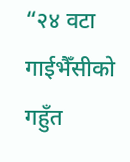“२४ वटा गाईभैँसीको गहुँत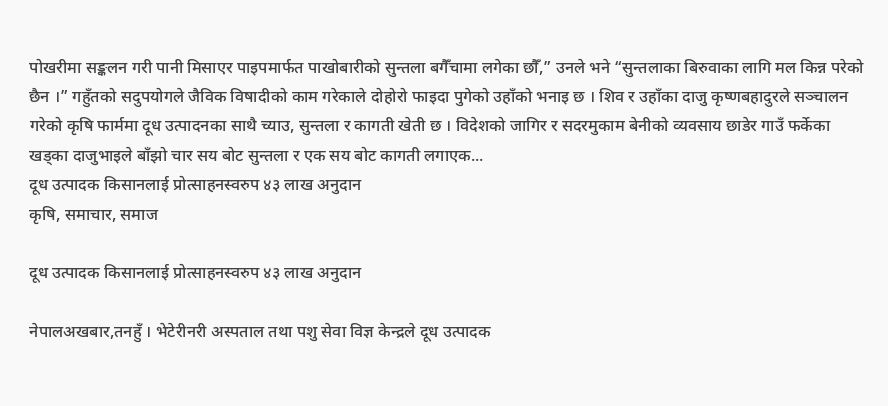पोखरीमा सङ्कलन गरी पानी मिसाएर पाइपमार्फत पाखोबारीको सुन्तला बगैँचामा लगेका छौँ,” उनले भने “सुन्तलाका बिरुवाका लागि मल किन्न परेको छैन ।” गहुँतको सदुपयोगले जैविक विषादीको काम गरेकाले दोहोरो फाइदा पुगेको उहाँको भनाइ छ । शिव र उहाँका दाजु कृष्णबहादुरले सञ्चालन गरेको कृषि फार्ममा दूध उत्पादनका साथै च्याउ, सुन्तला र कागती खेती छ । विदेशको जागिर र सदरमुकाम बेनीको व्यवसाय छाडेर गाउँ फर्केका खड्का दाजुभाइले बाँझो चार सय बोट सुन्तला र एक सय बोट कागती लगाएक...
दूध उत्पादक किसानलाई प्रोत्साहनस्वरुप ४३ लाख अनुदान
कृषि, समाचार, समाज

दूध उत्पादक किसानलाई प्रोत्साहनस्वरुप ४३ लाख अनुदान

नेपालअखबार,तनहुँ । भेटेरीनरी अस्पताल तथा पशु सेवा विज्ञ केन्द्रले दूध उत्पादक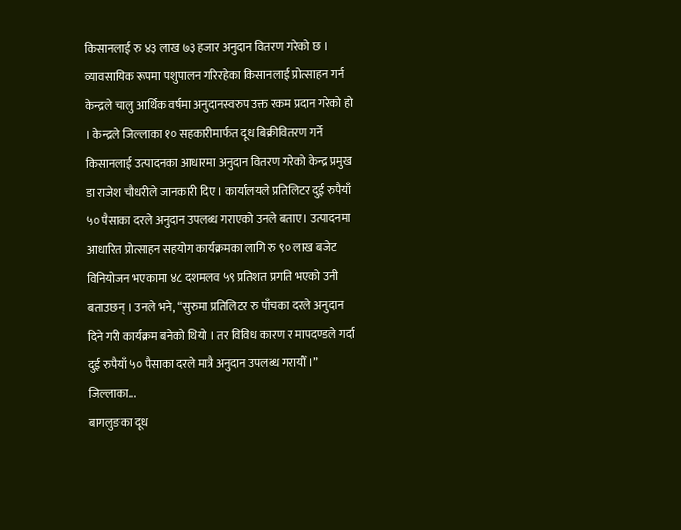किसानलाई रु ४३ लाख ७३ हजार अनुदान वितरण गरेको छ । व्यावसायिक रूपमा पशुपालन गरिरहेका किसानलाई प्रोत्साहन गर्न केन्द्रले चालु आर्थिक वर्षमा अनुदानस्वरुप उक्त रकम प्रदान गरेको हो । केन्द्रले जिल्लाका १० सहकारीमार्फत दूध बिक्रीवितरण गर्ने किसानलाई उत्पादनका आधारमा अनुदान वितरण गरेको केन्द्र प्रमुख डा राजेश चौधरीले जानकारी दिए । कार्यालयले प्रतिलिटर दुई रुपैयाँ ५० पैसाका दरले अनुदान उपलब्ध गराएको उनले बताए। उत्पादनमा आधारित प्रोत्साहन सहयोग कार्यक्रमका लागि रु ९० लाख बजेट विनियोजन भएकामा ४८ दशमलव ५९ प्रतिशत प्रगति भएको उनी बताउछन् । उनले भने, “सुरुमा प्रतिलिटर रु पाँचका दरले अनुदान दिने गरी कार्यक्रम बनेको थियो । तर विविध कारण र मापदण्डले गर्दा दुई रुपैयाँ ५० पैसाका दरले मात्रै अनुदान उपलब्ध गरायौँ ।” जिल्लाका...
बागलुङका दूध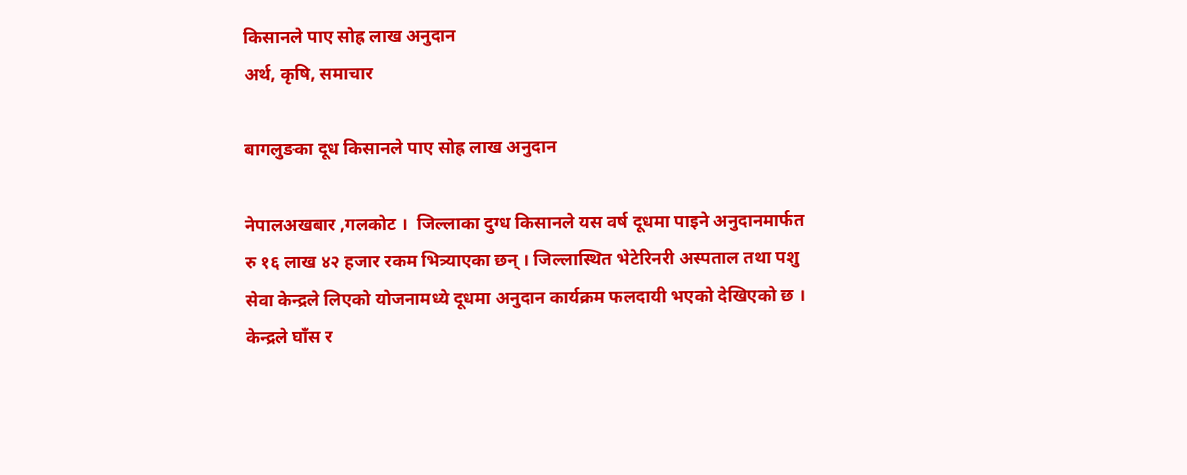किसानले पाए सोह्र लाख अनुदान
अर्थ, कृषि, समाचार

बागलुङका दूध किसानले पाए सोह्र लाख अनुदान

नेपालअखबार ,गलकोट ।  जिल्लाका दुग्ध किसानले यस वर्ष दूधमा पाइने अनुदानमार्फत रु १६ लाख ४२ हजार रकम भित्र्याएका छन् । जिल्लास्थित भेटेरिनरी अस्पताल तथा पशु सेवा केन्द्रले लिएको योजनामध्ये दूधमा अनुदान कार्यक्रम फलदायी भएको देखिएको छ । केन्द्रले घाँस र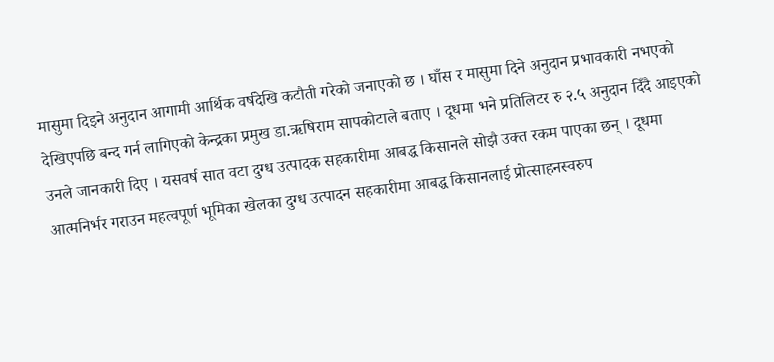मासुमा दिइने अनुदान आगामी आर्थिक वर्षदेखि कटौती गरेको जनाएको छ । घाँस र मासुमा दिने अनुदान प्रभावकारी नभएको देखिएपछि बन्द गर्न लागिएको केन्द्रका प्रमुख डा.ऋषिराम सापकोटाले बताए । दूधमा भने प्रतिलिटर रु २.५ अनुदान दिँदै आइएको उनले जानकारी दिए । यसवर्ष सात वटा दुग्ध उत्पादक सहकारीमा आबद्ध किसानले सोझै उक्त रकम पाएका छन् । दूधमा आत्मनिर्भर गराउन महत्वपूर्ण भूमिका खेलका दुग्ध उत्पादन सहकारीमा आबद्ध किसानलाई प्रोत्साहनस्वरुप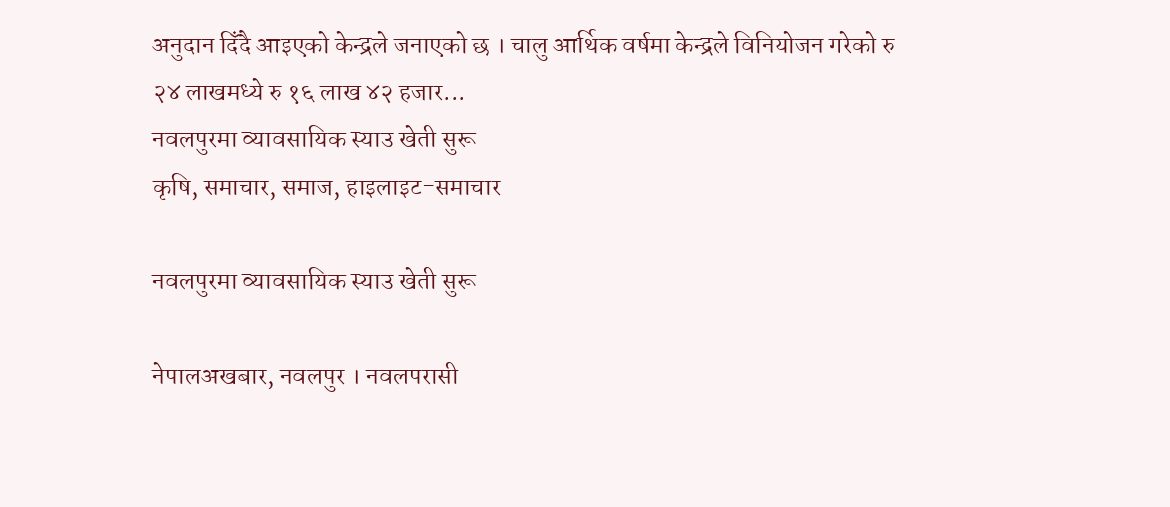अनुदान दिँदै आइएको केन्द्रले जनाएको छ । चालु आर्थिक वर्षमा केन्द्रले विनियोजन गरेको रु २४ लाखमध्ये रु १६ लाख ४२ हजार...
नवलपुरमा व्यावसायिक स्याउ खेती सुरू
कृषि, समाचार, समाज, हाइलाइट-समाचार

नवलपुरमा व्यावसायिक स्याउ खेती सुरू

नेपालअखबार, नवलपुर । नवलपरासी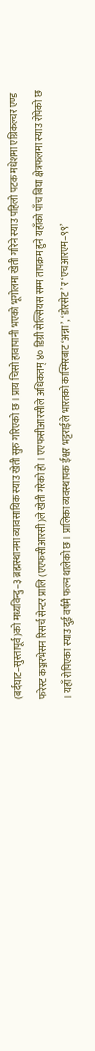(बर्दघाट–सुस्तापूर्व)को मध्यविन्दु–३ ब्रह्मस्थानमा व्यावसायिक स्याउ खेती सुरु गरिएको छ । प्राय चिसो हावापानी भएको भूगोलमा खेती गरिने स्याउ पहिलो पटक मधेशमा एग्रिकल्चर एण्ड फरेस्ट कञ्जरभेसन रिसर्च सेन्टर प्रालि (एएफसीआरसी)ले खेती गरेको हो । एएफसीआरसीले अधिकतम् ४० डिग्री सेल्सियस सम्म तापक्रम हुने यहाँको पाँच बिघा क्षेत्रफलमा स्याउ रोपेको छ । यहाँ रोपिएका स्याउ दुई वर्षमै फल्न थालेको छ । प्रालिका व्यवस्थापक ईश्वर भट्टराईले भारतको कास्मिरबाट ‘अन्ना’, ‘डोरसेट’ र ‘एचआरएम–९९’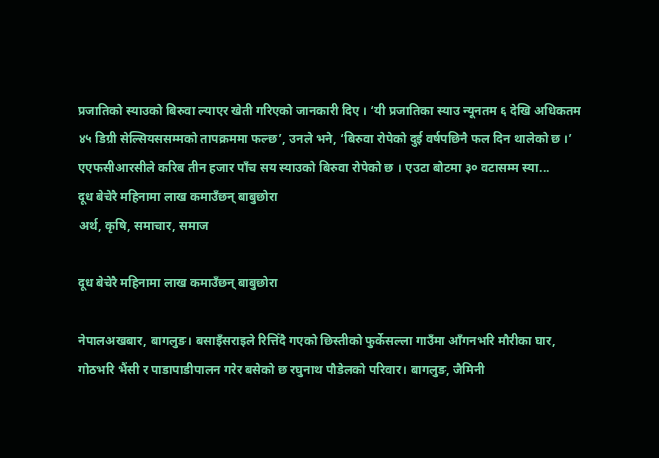प्रजातिको स्याउको बिरुवा ल्याएर खेती गरिएको जानकारी दिए । ‘यी प्रजातिका स्याउ न्यूनतम ६ देखि अधिकतम ४५ डिग्री सेल्सियससम्मको तापक्रममा फल्छ’, उनले भने, ‘बिरुवा रोपेको दुई वर्षपछिनै फल दिन थालेको छ ।’ एएफसीआरसीले करिब तीन हजार पाँच सय स्याउको बिरुवा रोपेको छ । एउटा बोटमा ३० वटासम्म स्या...
दूध बेचेरै महिनामा लाख कमाउँछन् बाबुछोरा
अर्थ, कृषि, समाचार, समाज

दूध बेचेरै महिनामा लाख कमाउँछन् बाबुछोरा

नेपालअखबार, बागलुङ। बसाइँसराइले रित्तिँदै गएको छिस्तीको फुर्केसल्ला गाउँमा आँगनभरि मौरीका घार, गोठभरि भैंसी र पाडापाडीपालन गरेर बसेको छ रघुनाथ पौडेलको परिवार। बागलुङ, जैमिनी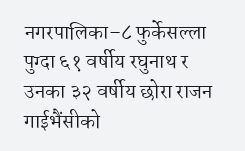नगरपालिका–८ फुर्केसल्ला पुग्दा ६१ वर्षीय रघुनाथ र उनका ३२ वर्षीय छोरा राजन गाईभैंसीको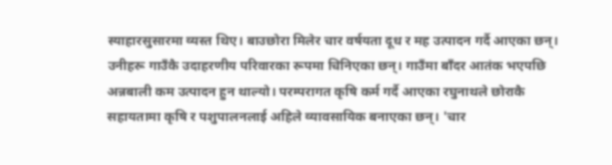स्याहारसुसारमा व्यस्त थिए। बाउछोरा मिलेर चार वर्षयता दूध र मह उत्पादन गर्दै आएका छन्। उनीहरू गाउँकै उदाहरणीय परिवारका रूपमा चिनिएका छन्। गाउँमा बाँदर आतंक भएपछि अन्नबाली कम उत्पादन हुन थाल्यो। परम्परागत कृषि कर्म गर्दै आएका रघुनाथले छोराकै सहायतामा कृषि र पशुपालनलाई अहिले व्यावसायिक बनाएका छन्। 'चार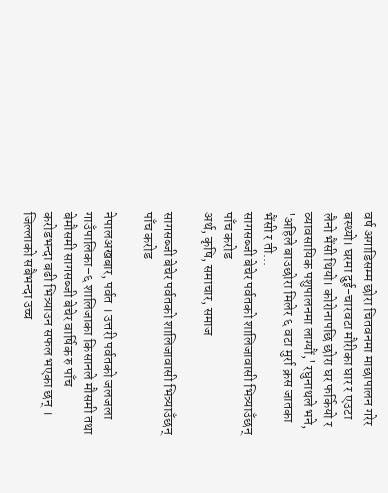वर्ष अगाडिसम्म छोरा चितवनमा माछापालन गरेर बस्थ्यो। घरमा दुई-चारवटा मौरीका घार र एउटा लैनो भैंसी थियो। कोरोनापछि छोरा घर फर्कियो र व्यावसायिक पशुपालनमा लाग्यौं,' रघुनाथले भने, 'अहिले बाउछोरा मिलेर ६ वटा मुर्रा क्रस जातका भैंसी र ती...
सागसब्जी बेचेर पर्वतको शालिजावासी भित्र्याउँछन् पाँच करोड
अर्थ, कृषि, समाचार, समाज

सागसब्जी बेचेर पर्वतको शालिजावासी भित्र्याउँछन् पाँच करोड

नेपालअखबार, पर्वत । उत्तरी पर्वतको जलजला गाउँपालिका–६ शालिजाका किसानले मौसमी तथा बेमौसमी सागसब्जी बेचेर वार्षिक रु पाँच करोडभन्दा बढी भित्र्याउन सफल भएका छन् । जिल्लाको सबैभन्दा उच्च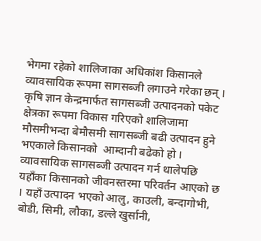भेगमा रहेको शालिजाका अधिकांश किसानले व्यावसायिक रूपमा सागसब्जी लगाउने गरेका छन् । कृषि ज्ञान केन्द्रमार्फत सागसब्जी उत्पादनको पकेट क्षेत्रका रूपमा विकास गरिएको शालिजामा मौसमीभन्दा बेमौसमी सागसब्जी बढी उत्पादन हुने भएकाले किसानको  आम्दानी बढेको हो । व्यावसायिक सागसब्जी उत्पादन गर्न थालेपछि यहाँका किसानको जीवनस्तरमा परिवर्तन आएको छ । यहाँ उत्पादन भएको आलु, काउली, बन्दागोभी, बोडी, सिमी, लौका, डल्ले खुर्सानी,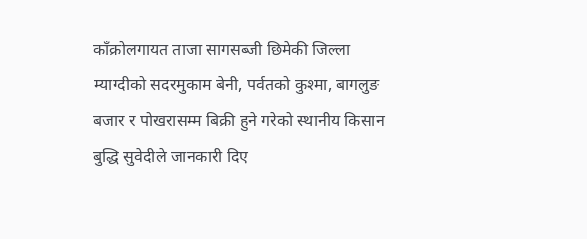काँक्रोलगायत ताजा सागसब्जी छिमेकी जिल्ला म्याग्दीको सदरमुकाम बेनी, पर्वतको कुश्मा, बागलुङ बजार र पोखरासम्म बिक्री हुने गरेको स्थानीय किसान बुद्धि सुवेदीले जानकारी दिए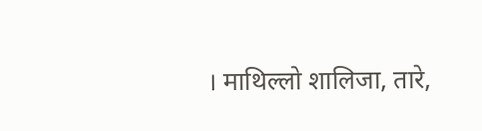। माथिल्लो शालिजा, तारे,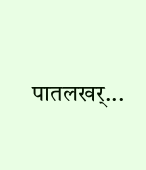पातलखर्...